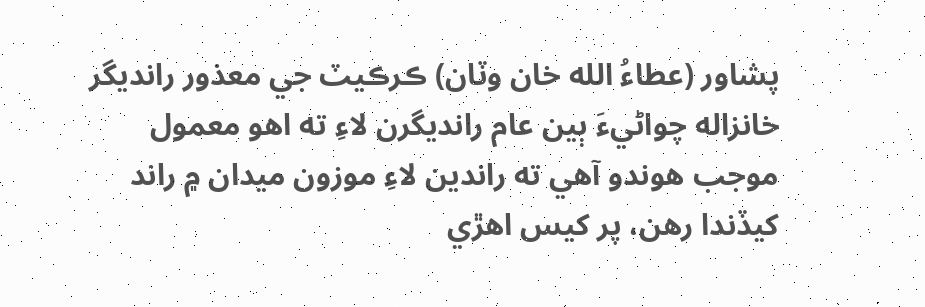پشاور (عطاءُ الله خان وٽان) ڪرڪيٽ جي معذور رانديگر خانزاله چواڻيءَ ٻين عام رانديگرن لاءِ ته اهو معمول موجب هوندو آهي ته راندين لاءِ موزون ميدان ۾ راند کيڏندا رهن، پر کيس اهڙي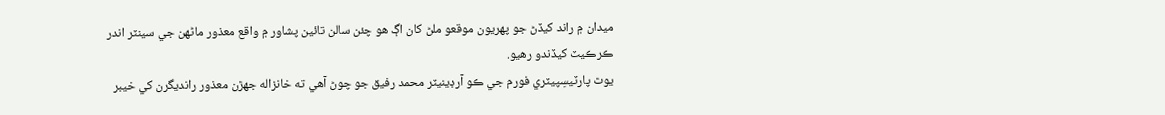ميدان ۾ راند کيڏڻ جو پهريون موقعو ملڻ کان اڳ هو چئن سالن تائين پشاور ۾ واقع معذور ماڻهن جي سينٽر اندر ڪرڪيٽ کيڏندو رهيو.
يوٿ پارٽيسِپيٽري فورم جي ڪو آرڊينيٽر محمد رفيق جو چوڻ آهي ته خانزاله جهڙن معذور رانديگرن کي خيبر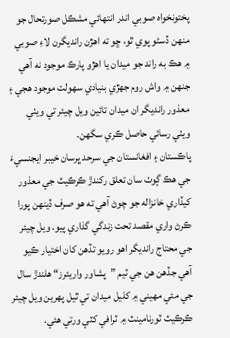پختونخواه صوبي اندر انتهائي مشڪل صورتحال جو منهن ڏسڻو پوي ٿو، ڇو ته اهڙن رانديگرن لاءِ صوبي ۾ هڪ به راند جو ميدان يا اهڙو پارڪ موجود نه آهي جنهن ۾ واش روم جهڙي بنيادي سهولت موجود هجي ۽ معذور رانديگر ان ميدان تائين ويل چيئر تي ويٺي ويٺي رسائي حاصل ڪري سگھن.
پاڪستان ۽ افغانستان جي سرحد ڀرسان خيبر ايجنسيءَ جي هڪ ڳوٺ سان تعلق رکندڙ ڪرڪيٽ جي معذور کيڏاري خانزاله جو چوڻ آهي ته هو صرف ڏينهن پورا ڪرڻ واري مقصد تحت زندگي گذاري پيو. ويل چيئر جي محتاج رانديگر اهو رويو تڏهن کان اختيار ڪيو آهي جڏهن هن جي ٽيم ”پشاور واريئرز“ هلندڙ سال جي مئي مهيني ۾ کليل ميدان تي ٿيل پهرين ويل چيئر ڪرڪيٽ ٽورنامينٽ ۾ ٽرافي کٽي ورتي هئي.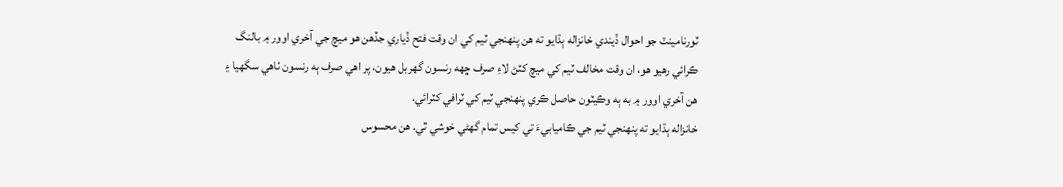ٽورنامينٽ جو احوال ڏيندي خانزاله ٻڌايو ته هن پنهنجي ٽيم کي ان وقت فتح ڏياري جڏهن هو ميچ جي آخري اوور ۾ بالنگ ڪرائي رهيو هو، ان وقت مخالف ٽيم کي ميچ کٽڻ لاءِ صرف ڇهه رنسون گھربل هيون، پر اهي صرف ٻه رنسون ٺاهي سگھيا ۽ هن آخري اوور ۾ به ٻه وڪيٽون حاصل ڪري پنهنجي ٽيم کي ٽرافي کٽرائي.
خانزاله ٻڌايو ته پنهنجي ٽيم جي ڪاميابيءَ تي کيس تمام گھڻي خوشي ٿي. هن محسوس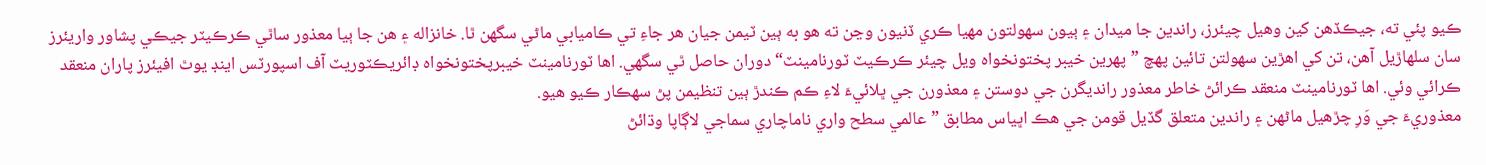ڪيو پئي ته، جيڪڏهن کين وهيل چيئرز، راندين جا ميدان ۽ ٻيون سهولتون مهيا ڪري ڏنيون وڃن ته هو به ٻين ٽيمن جيان هر جاءِ تي ڪاميابي ماڻي سگھن ٿا. خانزاله ۽ هن جا ٻيا معذور ساٿي ڪرڪيٽر جيڪي پشاور واريئرز سان سلهاڙيل آهن، تن کي اهڙين سهولتن تائين پهچ ”پهرين خيبر پختونخواه ويل چيئر ڪرڪيٽ ٽورنامينٽ“ دوران حاصل ٿي سگھي. اها ٽورنامينٽ خيبرپختونخواه ڊائريڪٽوريٽ آف اسپورٽس اينڊ يوٿ افيئرز پاران منعقد ڪرائي وئي. اها ٽورنامينٽ منعقد ڪرائڻ خاطر معذور رانديگرن جي دوستن ۽ معذورن جي ڀلائيءَ لاءِ ڪم ڪندڙ ٻين تنظيمن پڻ سهڪار ڪيو هيو.
معذوريءَ جي وَرِ چڙهيل ماڻهن ۽ راندين متعلق گڏيل قومن جي هڪ اڀياس مطابق ”عالمي سطح واري ناماچاري سماجي لاڳاپا وڌائڻ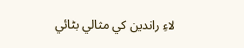لاءِ راندين کي مثالي بڻائي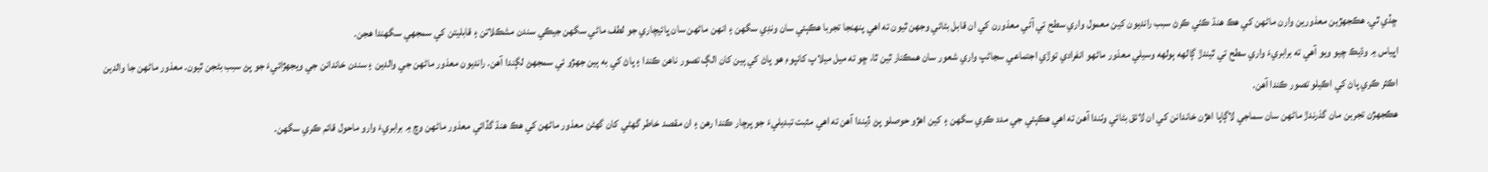ڇڏي ٿي. هڪجهڙين معذورين وارن ماڻهن کي هڪ هنڌ ڪٺي ڪرڻ سبب رانديون کين معمول واري سطح تي آڻي معذورن کي ان قابل بڻائي وجهن ٿيون ته اهي پنهنجا تجربا هڪٻئي سان ونڊي سگھن ۽ انهن ماڻهن سان ڀائيچاري جو لطف ماڻي سگھن جيڪي سندن مشڪلاتن ۽ قابليتن کي سمجهي سگھندا هجن.
اڀياس ۾ وڌيڪ چيو ويو آهي ته برابريءَ واري سطح تي ٿيندڙ ڳالهه ٻولهه وسيلي معذور ماڻهو انفرادي توڙي اجتماعي سڃاڻپ واري شعور سان همڪنار ٿين ٿا، ڇو ته ميل ميلاپ کانپوءِ هو پاڻ کي ٻين کان الڳ تصور ناهن ڪندا ۽ پاڻ کي به ٻين جهڙو ئي سمجهڻ لڳندا آهن. رانديون معذور ماڻهن جي والدين ۽ سندن خاندانن جي ويجهڙائيءَ جو پڻ سبب بڻجن ٿيون. معذور ماڻهن جا والدين اڪثر ڪري پاڻ کي اڪيلو تصور ڪندا آهن.
هڪجهڙن تجربن مان گذرندڙ ماڻهن سان سماجي لاڳاپا اهڙن خاندانن کي ان لائق بڻائي وٺندا آهن ته اهي هڪٻئي جي مدد ڪري سگھن ۽ کين اهڙو حوصلو پڻ ڏيندا آهن ته اهي مثبت تبديليءَ جو پرچار ڪندا رهن ۽ ان مقصد خاطر گھڻي کان گھڻن معذور ماڻهن کي هڪ هنڌ گڏائي معذور ماڻهن وچ ۾ برابريءَ وارو ماحول قائم ڪري سگھن.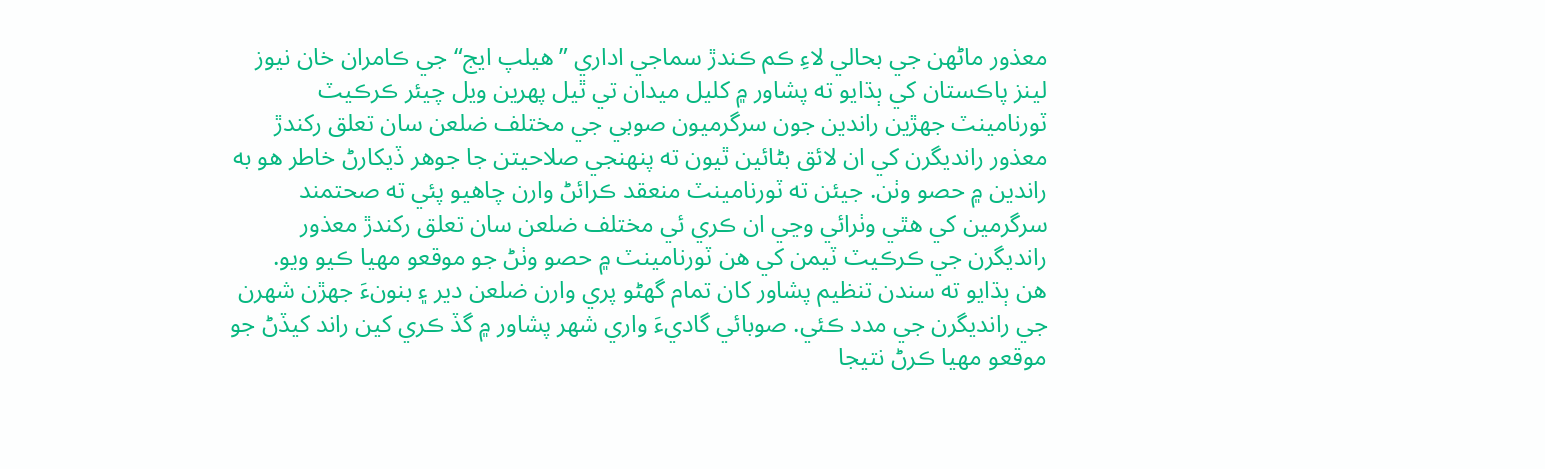معذور ماڻهن جي بحالي لاءِ ڪم ڪندڙ سماجي اداري ”هيلپ ايج“ جي ڪامران خان نيوز لينز پاڪستان کي ٻڌايو ته پشاور ۾ کليل ميدان تي ٿيل پهرين ويل چيئر ڪرڪيٽ ٽورنامينٽ جهڙين راندين جون سرگرميون صوبي جي مختلف ضلعن سان تعلق رکندڙ معذور رانديگرن کي ان لائق بڻائين ٿيون ته پنهنجي صلاحيتن جا جوهر ڏيکارڻ خاطر هو به راندين ۾ حصو وٺن. جيئن ته ٽورنامينٽ منعقد ڪرائڻ وارن چاهيو پئي ته صحتمند سرگرمين کي هٿي وٺرائي وڃي ان ڪري ئي مختلف ضلعن سان تعلق رکندڙ معذور رانديگرن جي ڪرڪيٽ ٽيمن کي هن ٽورنامينٽ ۾ حصو وٺڻ جو موقعو مهيا ڪيو ويو.
هن ٻڌايو ته سندن تنظيم پشاور کان تمام گھڻو پري وارن ضلعن دير ۽ بنونءَ جهڙن شهرن جي رانديگرن جي مدد ڪئي. صوبائي گاديءَ واري شهر پشاور ۾ گڏ ڪري کين راند کيڏڻ جو موقعو مهيا ڪرڻ نتيجا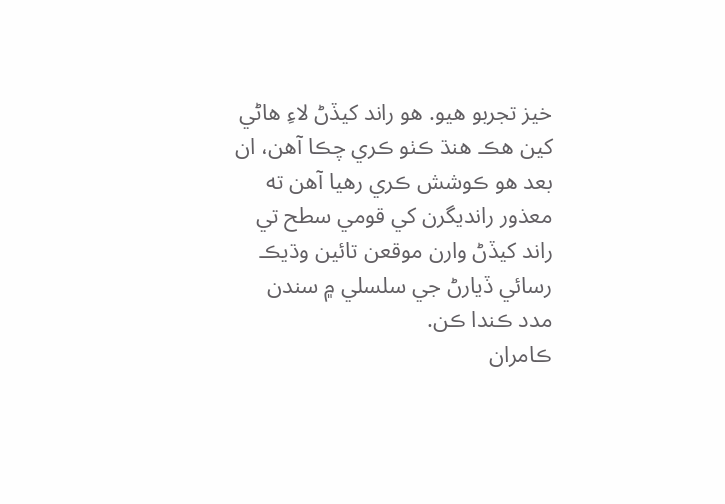خيز تجربو هيو. هو راند کيڏڻ لاءِ هاڻي کين هڪ هنڌ ڪٺو ڪري چڪا آهن، ان بعد هو ڪوشش ڪري رهيا آهن ته معذور رانديگرن کي قومي سطح تي راند کيڏڻ وارن موقعن تائين وڌيڪ رسائي ڏيارڻ جي سلسلي ۾ سندن مدد ڪندا ڪن.
ڪامران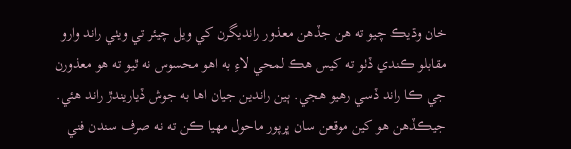خان وڌيڪ چيو ته هن جڏهن معذور رانديگرن کي ويل چيئر تي ويٺي راند وارو مقابلو ڪندي ڏٺو ته کيس هڪ لمحي لاءِ به اهو محسوس نه ٿيو ته هو معذورن جي ڪا راند ڏسي رهيو هجي. ٻين راندين جيان اها به جوش ڏياريندڙ راند هئي. جيڪڏهن هو کين موقعن سان ڀرپور ماحول مهيا ڪن ته نه صرف سندن فني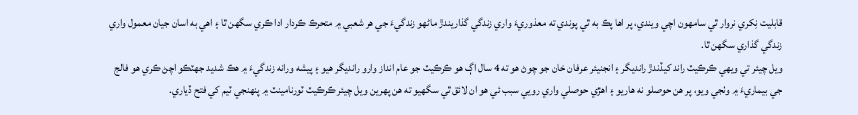قابليت نِکري نروار ٿي سامهون اچي ويندي، پر اها پڪ به ٿي پوندي ته معذوريءَ واري زندگي گذاريندڙ ماڻهو زندگيءَ جي هر شعبي ۾ متحرڪ ڪردار ادا ڪري سگھن ٿا ۽ اهي به اسان جيان معمول واري زندگي گذاري سگھن ٿا.
ويل چيئر تي ويهي ڪرڪيٽ راند کيڏندڙ رانديگر ۽ انجنيئر عرفان خان جو چوڻ هو ته 4 سال اڳ هو ڪرڪيٽ جو عام انداز وارو رانديگر هيو ۽ پيشه ورانه زندگيءَ ۾ هڪ شديد جهٽڪو اچڻ ڪري هو فالج جي بيماريءَ ۾ وٺجي ويو، پر هن حوصلو نه هاريو ۽ اهڙي حوصلي واري رويي سبب ئي هو ان لائق ٿي سگھيو ته هن پهرين ويل چيئر ڪرڪيٽ ٽورنامينٽ ۾ پنهنجي ٽيم کي فتح ڏياري.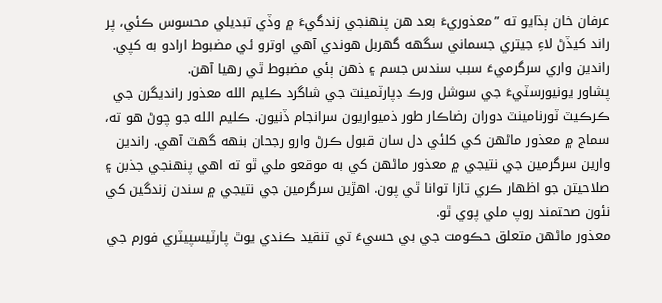عرفان خان ٻڌايو ته ”معذوريءَ بعد هن پنهنجي زندگيءَ ۾ وڏي تبديلي محسوس ڪئي، پر راند کيڏڻ لاءِ جيتري جسماني سگهه گھربل هوندي آهي اوترو ئي مضبوط ارادو به کپي. راندين واري سرگرميءَ سبب سندس جسم ۽ ذهن ٻئي مضبوط ٿي رهيا آهن.
پشاور يونيورسٽيءَ جي سوشل ورڪ ڊپارٽمينٽ جي شاگرد ڪليم الله معذور رانديگرن جي ڪرڪيٽ ٽورنامينٽ دوران رضاڪار طور ذميواريون سرانجام ڏنيون. ڪليم الله جو چوڻ هو ته، سماج ۾ معذور ماڻهن کي کلئي دل سان قبول ڪرڻ وارو رجحان بنهه گھٽ آهي. راندين وارين سرگرمين جي نتيجي ۾ معذور ماڻهن کي به موقعو ملي ٿو ته اهي پنهنجي جذبن ۽ صلاحيتن جو اظهار ڪري تازا توانا ٿي پون. اهڙين سرگرمين جي نتيجي ۾ سندن زندگين کي نئون صحتمند روپ ملي پوي ٿو.
معذور ماڻهن متعلق حڪومت جي بي حسيءَ تي تنقيد ڪندي يوٿ پارٽيسپيٽري فورم جي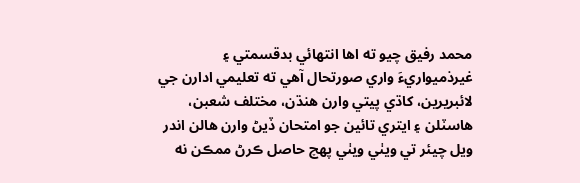محمد رفيق چيو ته اها انتهائي بدقسمتي ۽ غيرذميواريءَ واري صورتحال آهي ته تعليمي ادارن جي لائبريرين، کاڌي پيتي وارن هنڌن، مختلف شعبن، هاسٽلن ۽ ايتري تائين جو امتحان ڏيڻ وارن هالن اندر ويل چيئر تي ويٺي ويٺي پهچ حاصل ڪرڻ ممڪن نه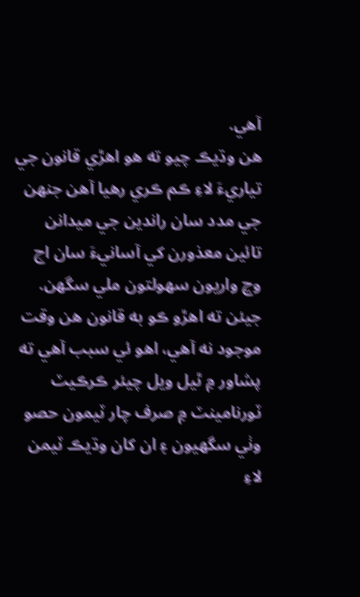آهي.
هن وڌيڪ چيو ته هو اهڙي قانون جي تياريءَ لاءِ ڪم ڪري رهيا آهن جنهن جي مدد سان راندين جي ميدانن تائين معذورن کي آسانيءَ سان اچ وڃ واريون سهولتون ملي سگھن. جيئن ته اهڙو ڪو به قانون هن وقت موجود نه آهي، اهو ئي سبب آهي ته پشاور ۾ ٿيل ويل چيئر ڪرڪيٽ ٽورنامينٽ ۾ صرف چار ٽيمون حصو وٺي سگھيون ۽ ان کان وڌيڪ ٽيمن لاءِ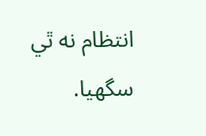انتظام نه ٿي سگهيا.